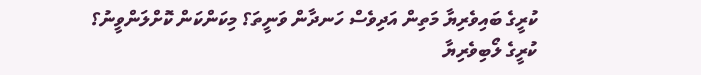ކުރީގެ ބައިވެރިޔާ މަތިން އަދިވެސް ހަނދާން ވަނީތަ؟ މިކަންކަން ކޮށްލަންވީނު؟
ކުރީގެ ލޯބިވެރިޔާ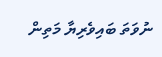ނުވަތަ ބައިވެރިޔާ މަތިން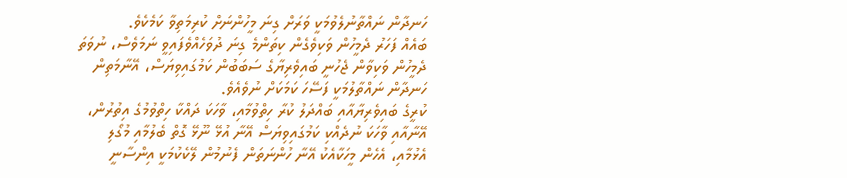ހަނދާން ނައްތާނުލެވުމަކީ ވަރަށް ގިނަ މީހުންނަށް ކުރިމަތިވާ ކަމެކެވެ.
ބައެއް ފަހަރު ދެމީހުން ވަކިވެގެން ކިތަންމެ ގިނަ ދުވަހެއްވެފައިވީ ނަމަވެސް، ނުވަތަ ދެމީހުން ވަކިވާން ޖެހުނީ ބައިވެރިޔާގެ ސަބަބުން ކަމުގައިވިޔަސް، އޭނާމަތިން ހަނދާން ނައްތާލުމަކީ ފަސޭހަ ކަމަކަށް ނުވެއެވެ.
ކުރީގެ ބައިވެރިޔާއާއި ބައްދަލު ކުރާ ހިތްވުމާއި، ވާހަކަ ދައްކާ ހިތްވުމުގެ އިތުރުން، އޭނާއާއި ވާހަކަ ނުދެއްކި ކަމުގައިވިޔަސް އޭނާ އުޅޭ ނޫޅޭ ގޮތް ބެލުމާއި މުގޯލި އެޅުމާއި، އެހެން މީހަކާއެކު އޭނާ ހުންނަތަން ފެނުމުން ލޭކެކުމަކީ އިންސާނީ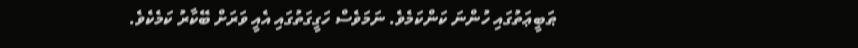ޠަބީޢަތުގައި ހުންނަ ކަންކަމެވެ. ނަމަވެސް ހަގީގަތުގައި އެއީ ވަރަށް ބޭކާރު ކަމެކެވެ.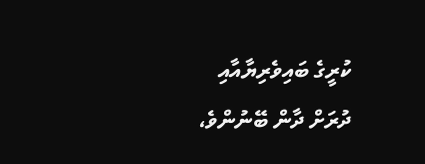ކުރީގެ ބައިވެރިޔާއާއި ދުރަށް ދާން ބޭނުންވެ،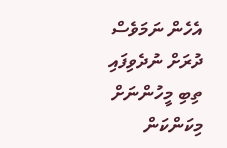އެހެން ނަމަވެސް ދުރަށް ނުދެވިފައި ތިބި މީހުންނަށް މިކަންކަން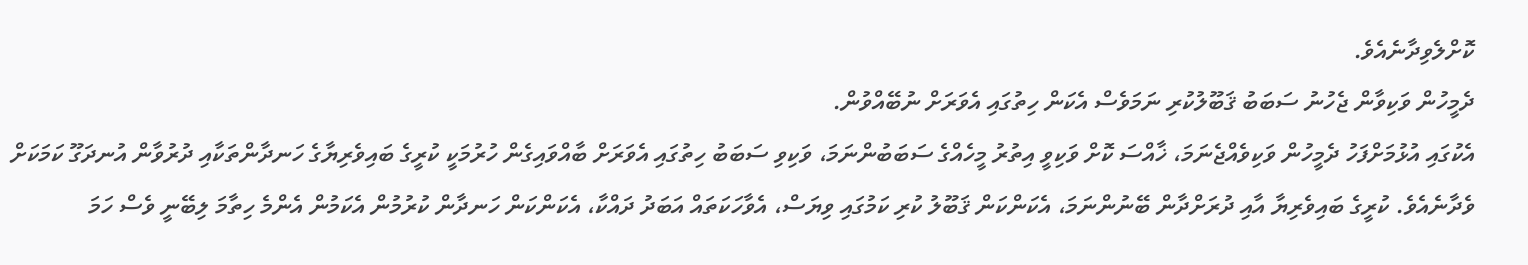ކޮށްލެވިދާނެއެވެ.
ދެމީހުން ވަކިވާން ޖެހުނު ސަބަބު ޤަބޫލުކުރި ނަމަވެސް އެކަން ހިތުގައި އެވަރަށް ނުބޭއްވުން.
އެކުގައި އުޅުމަށްފަހު ދެމީހުން ވަކިވެއްޖެނަމަ، ޚާއްސަ ކޮށް ވަކިވީ އިތުރު މީހެއްގެ ސަބަބުންނަމަ، ވަކިވި ސަބަބު ހިތުގައި އެވަރަށް ބާއްވައިގެން ހުރުމަކީ ކުރީގެ ބައިވެރިޔާގެ ހަނދާންތަކާއި ދުރުވާން އުނދަގޫ ކަމަކަށް ވެދާނެއެވެ. ކުރީގެ ބައިވެރިޔާ އާއި ދުރަށްދާން ބޭނުންނަމަ، އެކަންކަން ޤަބޫލު ކުރި ކަމުގައި ވިޔަސް، އެވާހަކަތައް އަބަދު ދައްކާ، އެކަންކަން ހަނދާން ކުރުމުން އެކަމުން އެންމެ ހިތާމަ ލިބޭނީ ވެސް ހަމަ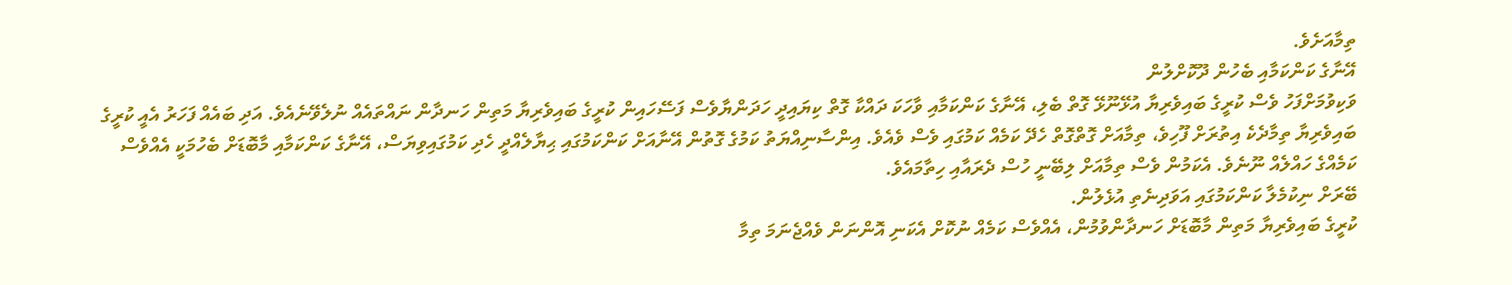ތިމާއަށެވެ.
އޭނާގެ ކަންކަމާއި ބެހުން ދޫކޮށްލުން
ވަކިވުމަށްފަހު ވެސް ކުރީގެ ބައިވެރިޔާ އުޅޭނޫޅޭ ގޮތް ބެލި، އޭނާގެ ކަންކަމާއި ވާހަކަ ދައްކާ ގޮތް ކިޔައިދީ ހަދަންޔާވެސް ފަސޭހައިން ކުރީގެ ބައިވެރިޔާ މަތިން ހަނދާން ނައްތައެއް ނުލެވޭނެއެވެ. އަދި ބައެއް ފަހަރު އެއީ ކުރީގެ ބައިވެރިޔާ ތިމާދެކެ އިތުރަށް ފޫހިވެ، ތިމާއަށް ގޮތްގޮތް ހެދޭ ކަމެއް ކަމުގައި ވެސް ވެއެވެ. އިންސާނިއްޔަތު ކަމުގެ ގޮތުން އޭނާއަށް ކަންކަމުގައި ޙިޔާލެއްދީ ހެދި ކަމުގައިވިޔަސް، އޭނާގެ ކަންކަމާއި މާބޮޑަށް ބެހުމަކީ އެއްވެސް ކަމެއްގެ ހައްލެއް ނޫނެވެ. އެކަމުން ވެސް ތިމާއަށް ލިބޭނީ ހުސް ދެރައާއި ހިތާމައެވެ.
ބޭރަށް ނިކުމެލާ ކަންކަމުގައި އަވަދިނެތި އުޅެލުން.
ކުރީގެ ބައިވެރިޔާ މަތިން މާބޮޑަށް ހަނދާންވުމުން، އެއްވެސް ކަމެއް ނުކޮށް އެކަނި އޮންނަން ވެއްޖެނަމަ ތިމާ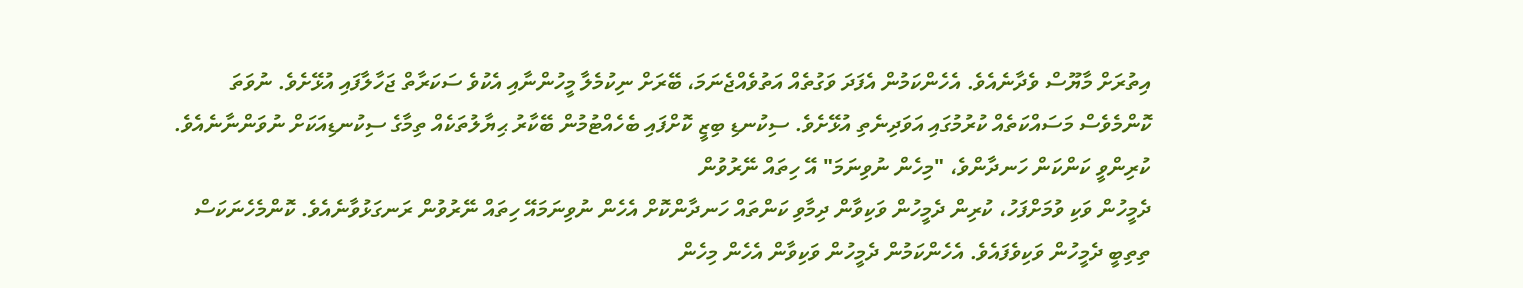އިތުރަށް މާޔޫސް ވެދާނެއެވެ. އެހެންކަމުން އެފަދަ ވަގުތެއް އަތުވެއްޖެނަމަ، ބޭރަށް ނިކުމެލާ މީހުންނާއި އެކުވެ ސަކަރާތް ޖަހާލާފައި އުޅޭށެވެ. ނުވަތަ ކޮންމެވެސް މަސައްކަތެއް ކުރުމުގައި އަވަދިނެތި އުޅޭށެވެ. ސިކުނޑި ބިޒީ ކޮށްފައި ބެހެއްޓުމުން ބޭކާރު ޙިޔާލުތަކެއް ތިމާގެ ސިކުނޑިއަކަށް ނުވަންނާނެއެވެ.
ކުރިންވީ ކަންކަން ހަނދާންވެ، "މިހެން ނުވިނަމަ" އޭ ހިތައް ނޭރުވުން
ދެމީހުން ވަކި ވުމަށްފަހު، ކުރިން ދެމީހުން ވަކިވާން ދިމާވި ކަންތައް ހަނދާންކޮށް އެހެން ނުވިނަމައޭ ހިތައް ނޭރުވުން ރަނގަޅުވާނެއެވެ. ކޮންމެހެނަކަސް ތިތިބީ ދެމީހުން ވަކިވެފައެވެ. އެހެންކަމުން ދެމީހުން ވަކިވާން އެހެން މިހެން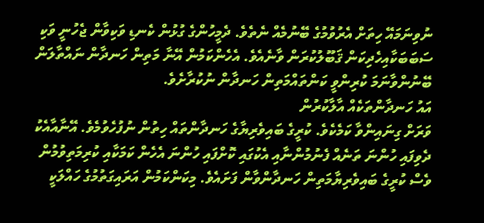ނުވިނަމައޭ ހިތަށް އެރުވުމުގެ ބޭނުމެއް ނެތެވެ. ދެމީހުންގެ ގުޅުން ކެނޑި ވަކިވާން ޖެހުނީ ވަކި ސަބަބަކާއިހެދިކަން ޤަބޫލުކުރަން ވާނެއެވެ. އެހެންކަމުން އޭނާ މަތިން ހަނދާން ނައްތާލަން ބޭނުންވާނަމަ ކުރިންވީ ކަންތައްމަތިން ހަނދާން ނުކުރާށެވެ.
އައު ހަނދާންތަކެއް އާލާކުރުން
ވަރަށް ގިނައިންވާ ކަމެކެވެ. ކުރީގެ ބައިވެރިޔާގެ ހަނދާންތައް ހިތުން ނުފުހެވުމެވެ. އޭނާއާއެކު ދެވިފައި ހުންނަ ތަނެއް ފެނުމުންނާއި އެކުގައި ކޮށްފައި ހުންނަ އެހެން ކަމަކާއި ކުރިމަތިވުމުން ވެސް ކުރީގެ ބައިވެރިޔާމަތިން ހަނދާންވާން ފަށައެވެ. މިކަންކަމުން އަރައިގަތުމުގެ ހައްލަކީ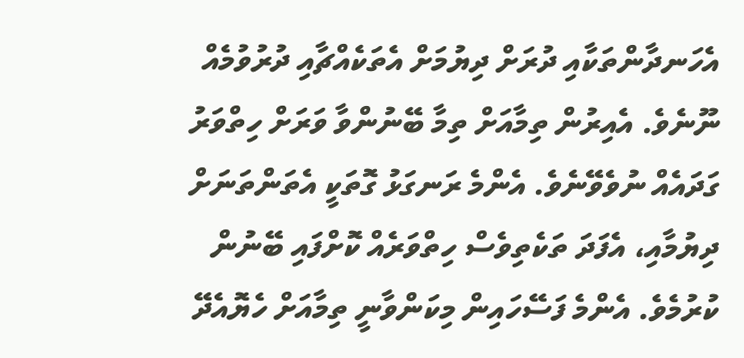އެހަނދާންތަކާއި ދުރަށް ދިޔުމަށް އެތަކެއްޗާއި ދުރުވުމެއް ނޫނެވެ. އެއިރުން ތިމާއަށް ތިމާ ބޭނުންވާ ވަރަށް ހިތްވަރު ގަދައެއް ނުވެވޭނެވެ. އެންމެ ރަނގަޅު ގޮތަކީ އެތަންތަނަށް ދިޔުމާއި، އެފަދަ ތަކެތިވެސް ހިތްވަރެއް ކޮށްފައި ބޭނުން ކުރުމެވެ. އެންމެ ފަސޭހައިން މިކަންވާނީ ތިމާއަށް ހެޔޮއެދޭ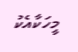މީހަކާއެކު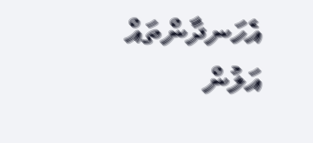އެހަނދާންތައް އަލުން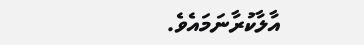އާލާކުރާނަމައެވެ.